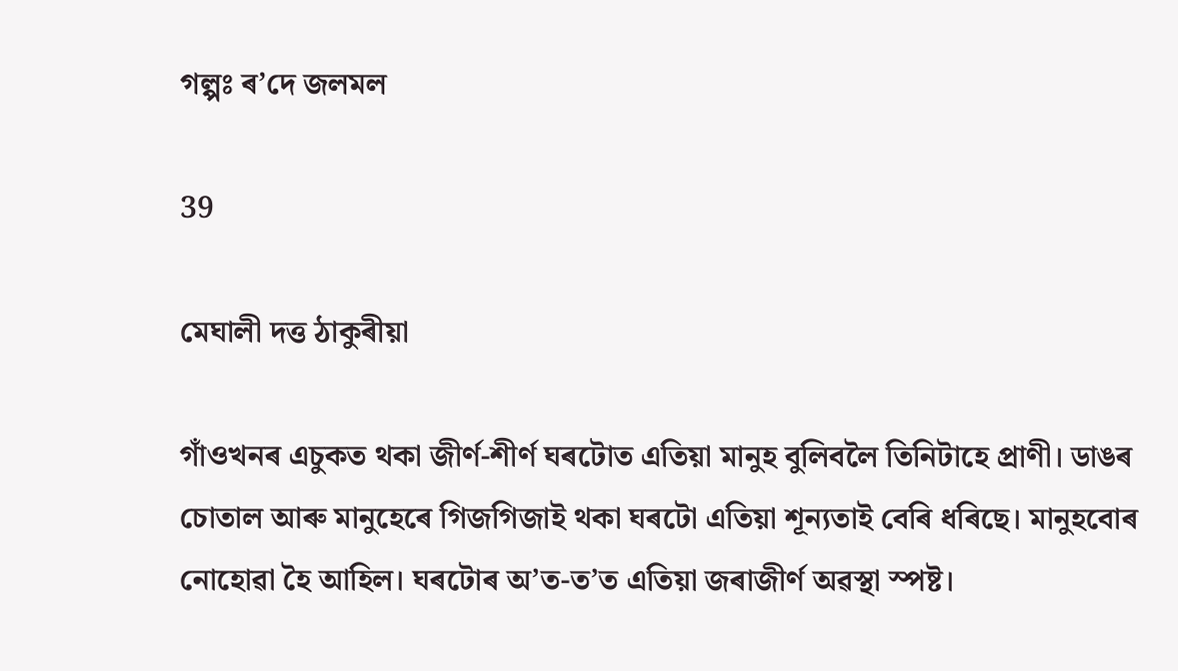গল্পঃ ৰ’দে জলমল

39

মেঘালী দত্ত ঠাকুৰীয়া

গাঁওখনৰ এচুকত থকা জীৰ্ণ-শীৰ্ণ ঘৰটোত এতিয়া মানুহ বুলিবলৈ তিনিটাহে প্রাণী। ডাঙৰ চোতাল আৰু মানুহেৰে গিজগিজাই থকা ঘৰটো এতিয়া শূন্যতাই বেৰি ধৰিছে। মানুহবোৰ নোহোৱা হৈ আহিল। ঘৰটোৰ অ’ত-ত’ত এতিয়া জৰাজীৰ্ণ অৱস্থা স্পষ্ট।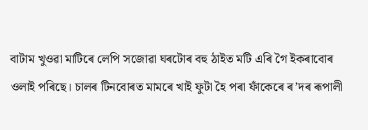বাটাম খুওৱা মাটিৰে লেপি সজোৱা ঘৰটোৰ বহু ঠাইত মটি এৰি গৈ ইকৰাবোৰ ওলাই পৰিছে। চালৰ টিনবোৰত মামৰে খাই ফুটা হৈ পৰা ফাঁকেৰে ৰ’দৰ ৰূপালী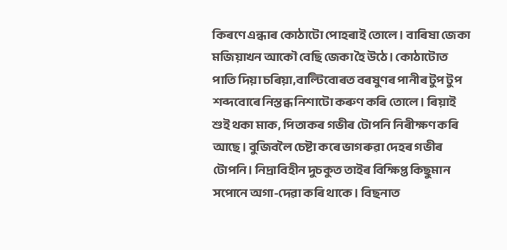কিৰণে এন্ধাৰ কোঠাটো পোহৰাই তোলে। বাৰিষা জেকা মজিয়াখন আকৌ বেছি জেকা হৈ উঠে। কোঠাটোত পাতি দিয়া চৰিয়া,বাল্টিবোৰত বৰষুণৰ পানীৰ টুপ টুপ শব্দবোৰে নিস্তব্ধ নিশাটো কৰুণ কৰি তোলে। ৰিয়াই শুই থকা মাক, পিতাকৰ গভীৰ টোপনি নিৰীক্ষণ কৰি আছে। বুজিবলৈ চেষ্টা কৰে ভাগৰুৱা দেহৰ গভীৰ টোপনি। নিদ্ৰাবিহীন দুচকুত তাইৰ বিক্ষিপ্ত কিছুমান সপোনে অগা-দেৱা কৰি থাকে। বিছনাত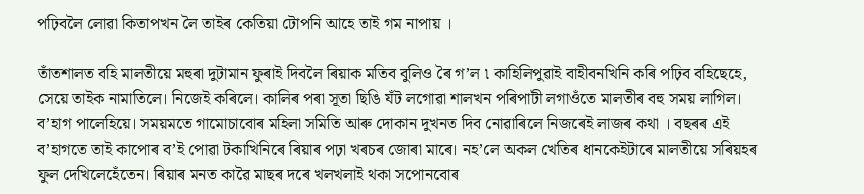পঢ়িবলৈ লোৱা কিতাপখন লৈ তাইৰ কেতিয়া টোপনি আহে তাই গম নাপায় ।

তাঁতশালত বহি মালতীয়ে মহুৰা দুটামান ফুৰাই দিবলৈ ৰিয়াক মতিব বুলিও ৰৈ গ’ল ৷ কাহিলিপুৱাই বাহীবনখিনি কৰি পঢ়িব বহিছেহে, সেয়ে তাইক নামাতিলে। নিজেই কৰিলে। কালিৰ পৰা সূতা ছিঙি যঁট লগোৱা শালখন পৰিপাটী লগাওঁতে মালতীৰ বহু সময় লাগিল। ব’হাগ পালেহিয়ে। সময়মতে গামোচাবোৰ মহিলা সমিতি আৰু দোকান দুখনত দিব নোৱাৰিলে নিজৰেই লাজৰ কথা । বছৰৰ এই ব’হাগতে তাই কাপোৰ ব’ই পোৱা টকাখিনিৰে ৰিয়াৰ পঢ়া খৰচৰ জোৰা মাৰে। নহ’লে অকল খেতিৰ ধানকেইটাৰে মালতীয়ে সৰিয়হৰ ফুল দেখিলেহেঁতেন। ৰিয়াৰ মনত কাৱৈ মাছৰ দৰে খলখলাই থকা সপোনবোৰ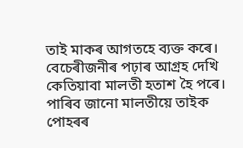তাই মাকৰ আগতহে ব্যক্ত কৰে। বেচেৰীজনীৰ পঢ়াৰ আগ্ৰহ দেখি কেতিয়াবা মালতী হতাশ হৈ পৰে। পাৰিব জানো মালতীয়ে তাইক পোহৰৰ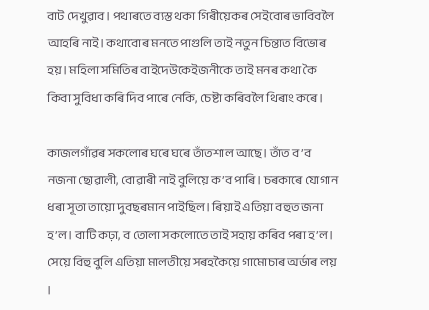বাট দেখুৱাব। পথাৰতে ব্যস্ত থকা গিৰীয়েকৰ সেইবোৰ ভাবিবলৈ আহৰি নাই। কথাবোৰ মনতে পাগুলি তাই নতুন চিন্তাত বিভোৰ হয়। মহিলা সমিতিৰ বাইদেউকেইজনীকে তাই মনৰ কথা কৈ কিবা সুবিধা কৰি দিব পাৰে নেকি, চেষ্টা কৰিবলৈ থিৰাং কৰে।

কাজলগাঁৱৰ সকলোৰ ঘৰে ঘৰে তাঁতশাল আছে। তাঁত ব’ব নজনা ছোৱালী, বোৱাৰী নাই বুলিয়ে ক’ব পাৰি। চৰকাৰে যোগান ধৰা সূতা তায়ো দুবছৰমান পাইছিল। ৰিয়াই এতিয়া বহুত জনা হ’ল। বাটি কঢ়া, ব তোলা সকলোতে তাই সহায় কৰিব পৰা হ’ল। সেয়ে বিহু বুলি এতিয়া মালতীয়ে সৰহকৈয়ে গামোচাৰ অৰ্ডাৰ লয় ।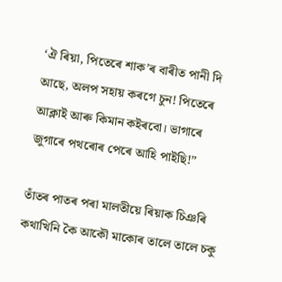‘ঐ ৰিয়া, পিতেৰে শাক’ৰ বাৰীত পানী দি আছে, অলপ সহায় কৰগে চুন! পিতেৰে আক্লাই আৰু কিমান কইৰবো। ভাগাৰে জুগাৰে পথৰোৰ পেৰে আহি পাইছি!”

তাঁতৰ পাতৰ পৰা মালতীয়ে ৰিয়াক চিঞৰি কথাখিনি কৈ আকৌ মাকোৰ তালে তালে চকু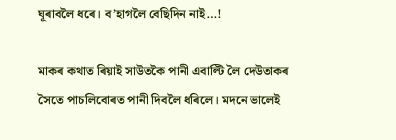ঘূৰাবলৈ ধৰে। ব’হাগলৈ বেছিদিন নাই…!

মাকৰ কথাত ৰিয়াই সাউতকৈ পানী এবাল্টি লৈ দেউতাকৰ সৈতে পাচলিবোৰত পানী দিবলৈ ধৰিলে। মদনে ভালেই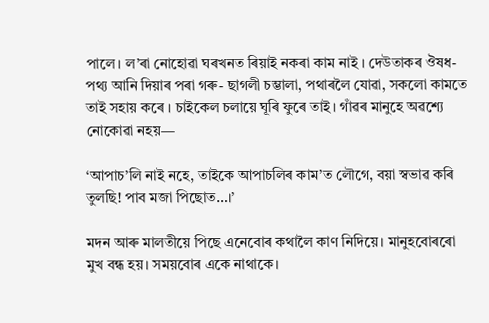পালে। ল’ৰা নোহোৱা ঘৰখনত ৰিয়াই নকৰা কাম নাই । দেউতাকৰ ঔষধ-পথ্য আনি দিয়াৰ পৰা গৰু- ছাগলী চম্ভালা, পথাৰলৈ যোৱা, সকলো কামতে তাই সহায় কৰে । চাইকেল চলায়ে ঘূৰি ফুৰে তাই। গাঁৱৰ মানুহে অৱশ্যে নোকোৱা নহয়—

‘আপাচ’লি নাই নহে, তাইকে আপাচলিৰ কাম’ত লৌগে, বয়া স্বভাৱ কৰি তুলছি! পাব মজা পিছোত…।’

মদন আৰু মালতীয়ে পিছে এনেবোৰ কথালৈ কাণ নিদিয়ে। মানুহবোৰৰো মুখ বন্ধ হয়। সময়বোৰ একে নাথাকে।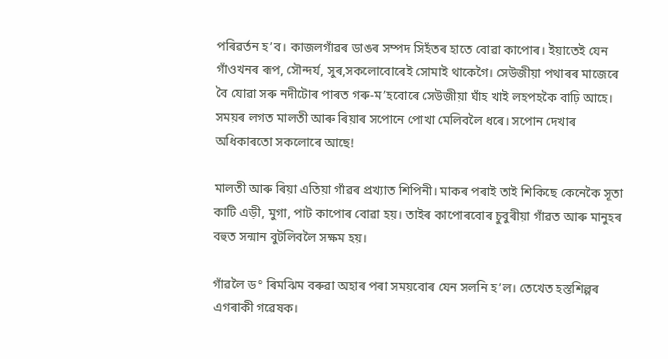পৰিৱৰ্তন হ’ব। কাজলগাঁৱৰ ডাঙৰ সম্পদ সিহঁতৰ হাতে বোৱা কাপোৰ। ইয়াতেই যেন গাঁওখনৰ ৰূপ, সৌন্দর্য, সুৰ,সকলোবোৰেই সোমাই থাকেগৈ। সেউজীয়া পথাৰৰ মাজেৰে বৈ যোৱা সৰু নদীটোৰ পাৰত গৰু-ম’হবোৰে সেউজীয়া ঘাঁহ খাই লহপহকৈ বাঢ়ি আহে। সময়ৰ লগত মালতী আৰু ৰিয়াৰ সপোনে পোখা মেলিবলৈ ধৰে। সপোন দেখাৰ অধিকাৰতো সকলোৰে আছে!

মালতী আৰু ৰিয়া এতিয়া গাঁৱৰ প্ৰখ্যাত শিপিনী। মাকৰ পৰাই তাই শিকিছে কেনেকৈ সূতা কাটি এড়ী, মুগা, পাট কাপোৰ বোৱা হয়। তাইৰ কাপোৰবোৰ চুবুৰীয়া গাঁৱত আৰু মানুহৰ বহুত সন্মান বুটলিবলৈ সক্ষম হয়।

গাঁৱলৈ ড° ৰিমঝিম বৰুৱা অহাৰ পৰা সময়বোৰ যেন সলনি হ’ল। তেখেত হস্তশিল্পৰ এগৰাকী গৱেষক।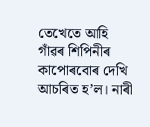তেখেতে আহি গাঁৱৰ শিপিনীৰ কাপোৰবোৰ দেখি আচৰিত হ’ল। নাৰী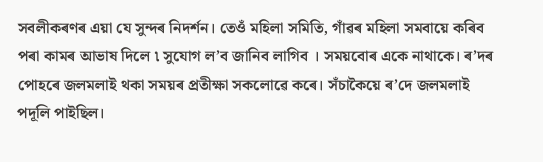সবলীকৰণৰ এয়া যে সুন্দৰ নিদৰ্শন। তেওঁ মহিলা সমিতি, গাঁৱৰ মহিলা সমবায়ে কৰিব পৰা কামৰ আভাষ দিলে ৷ সুযোগ ল’ব জানিব লাগিব । সময়বোৰ একে নাথাকে। ৰ’দৰ পোহৰে জলমলাই থকা সময়ৰ প্ৰতীক্ষা সকলোৱে কৰে। সঁচাকৈয়ে ৰ’দে জলমলাই পদূলি পাইছিল।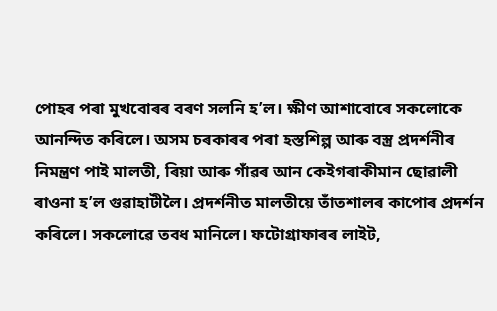পোহৰ পৰা মুখবোৰৰ বৰণ সলনি হ’ল। ক্ষীণ আশাবোৰে সকলোকে আনন্দিত কৰিলে। অসম চৰকাৰৰ পৰা হস্তশিল্প আৰু বস্ত্ৰ প্ৰদৰ্শনীৰ নিমন্ত্ৰণ পাই মালতী, ৰিয়া আৰু গাঁৱৰ আন কেইগৰাকীমান ছোৱালী ৰাওনা হ’ল গুৱাহাটীলৈ। প্ৰদৰ্শনীত মালতীয়ে তাঁতশালৰ কাপোৰ প্ৰদৰ্শন কৰিলে। সকলোৱে তবধ মানিলে। ফটোগ্ৰাফাৰৰ লাইট,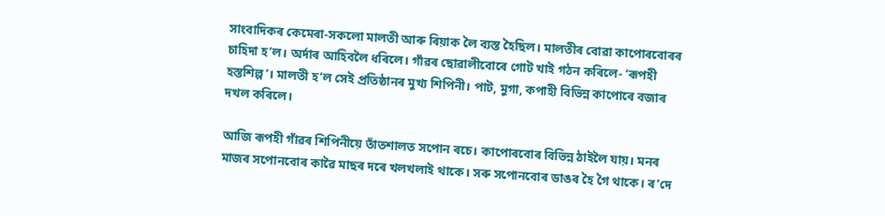সাংবাদিকৰ কেমেৰা-সকলো মালতী আৰু ৰিয়াক লৈ ব্যস্ত হৈছিল। মালতীৰ বোৱা কাপোৰবোৰৰ চাহিদা হ’ল। অৰ্দাৰ আহিবলৈ ধৰিলে। গাঁৱৰ ছোৱালীবোৰে গোট খাই গঠন কৰিলে- ‘ৰূপহী হস্তশিল্প’। মালতী হ’ল সেই প্ৰতিষ্ঠানৰ মুখ্য শিপিনী। পাট, মুগা, কপাহী বিভিন্ন কাপোৰে বজাৰ দখল কৰিলে।

আজি ৰূপহী গাঁৱৰ শিপিনীয়ে তাঁতশালত সপোন ৰচে। কাপোৰবোৰ বিভিন্ন ঠাইলৈ যায়। মনৰ মাজৰ সপোনবোৰ কাৱৈ মাছৰ দৰে খলখলাই থাকে। সৰু সপোনবোৰ ডাঙৰ হৈ গৈ থাকে। ৰ’দে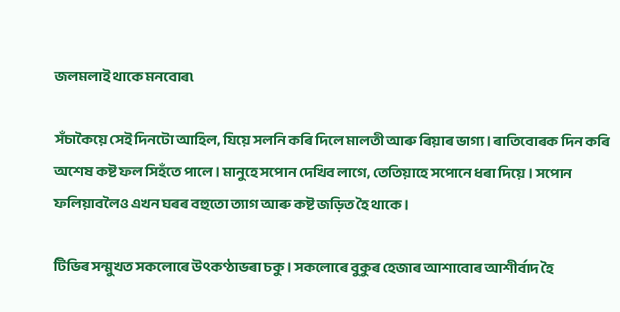জলমলাই থাকে মনবোৰ৷

সঁচাকৈয়ে সেই দিনটো আহিল, যিয়ে সলনি কৰি দিলে মালতী আৰু ৰিয়াৰ ভাগ্য। ৰাতিবোৰক দিন কৰি অশেষ কষ্ট ফল সিহঁতে পালে। মানুহে সপোন দেখিব লাগে, তেতিয়াহে সপোনে ধৰা দিয়ে। সপোন ফলিয়াবলৈও এখন ঘৰৰ বহুতো ত্যাগ আৰু কষ্ট জড়িত হৈ থাকে।

টিভিৰ সন্মুখত সকলোৰে উৎকণ্ঠাভৰা চকু । সকলোৰে বুকুৰ হেজাৰ আশাবোৰ আশীৰ্বাদ হৈ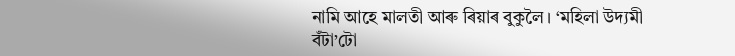নামি আহে মালতী আৰু ৰিয়াৰ বুকুলৈ। ‘মহিলা উদ্যমী বঁটা’টো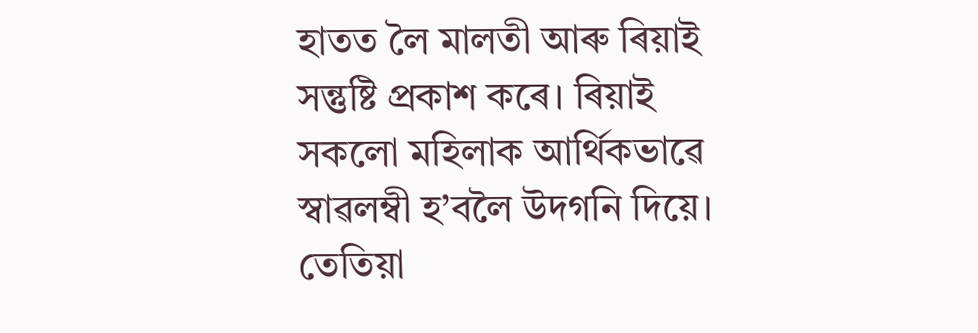হাতত লৈ মালতী আৰু ৰিয়াই সন্তুষ্টি প্রকাশ কৰে। ৰিয়াই সকলো মহিলাক আর্থিকভাৱে স্বাৱলম্বী হ’বলৈ উদগনি দিয়ে। তেতিয়া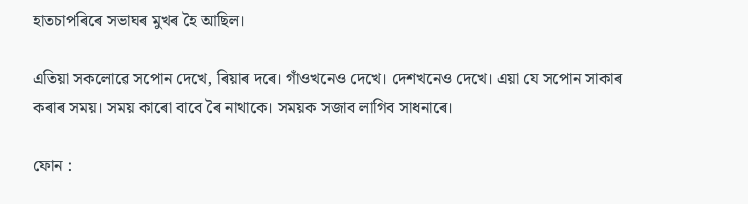হাতচাপৰিৰে সভাঘৰ মুখৰ হৈ আছিল।

এতিয়া সকলোৱে সপোন দেখে, ৰিয়াৰ দৰে। গাঁওখনেও দেখে। দেশখনেও দেখে। এয়া যে সপোন সাকাৰ কৰাৰ সময়। সময় কাৰো বাবে ৰৈ নাথাকে। সময়ক সজাব লাগিব সাধনাৰে।

ফোন :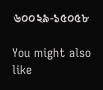৬০০২৯-১৫০৫৮

You might also like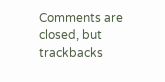Comments are closed, but trackbacks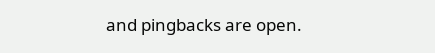and pingbacks are open.